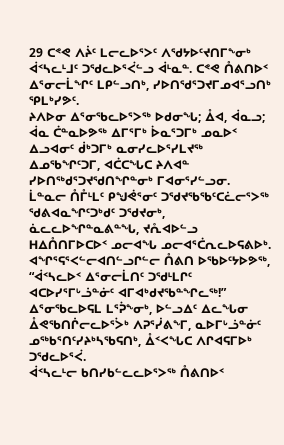29 ᑕᕝᕙ ᐱᔩᑦ ᒪᓕᓚᐅᕐᐳᑦ ᐱᖁᔭᐅᑦᔪᑎᒥᖕᓂᒃ ᐋᑉᓴᓚᒻᒧᑦ ᑐᖁᓚᐅᕐᐹᓪᓗ ᐋᒻᓇᓐ. ᑕᕝᕙ ᑍᕕᑎᐅᑉ ᐃᕐᓂᓕᒫᖏᑦ ᒪᑭᓪᓗᑎᒃ, ᓯᐅᑎᖁᕐᑐᔪᒥᓄᐊᕐᓗᑎᒃ ᕿᒪᒃᓯᕗᑦ.
ᔨᐱᐅᓂ ᐃᕐᓂᖃᓚᐅᕐᐳᖅ ᐅᑯᓂᖓ; ᐂᐊ, ᐋᓇᓗ; ᐋᓇ ᑖᓐᓇᐅᕗᖅ ᐃᒥᕐᒥᒃ ᐆᓇᕐᑐᒥᒃ ᓄᓇᐅᑉ ᐃᓗᐊᓂᑦ ᑰᒃᑐᒥᒃ ᓇᓂᓯᓚᐅᕐᓯᒪᔪᖅ ᐃᓄᖃᖏᑦᑐᒥ, ᐊᑖᑕᖓᑕ ᔨᐱᐊᓐ ᓯᐅᑎᖅᑯᕐᑐᔪᖁᑎᖏᓐᓂᒃ ᒥᐊᓂᕐᓯᓪᓗᓂ.
ᒫᓐᓇᓕ ᑍᒤᒻᒪᑦ ᑭᖑᕚᕐᓂᑦ ᑐᖁᔪᖃᖃᑦᑕᓛᓕᕐᐳᖅ ᖁᕕᐊᓇᖏᑦᑐᒃᑯᑦ ᑐᖁᔪᓂᒃ, ᓈᓚᓚᐅᖏᓐᓇᕕᓐᖓ, ᔪᕅᐊᐅᓪᓗ ᕼᐃᑍᑎᒥᐅᑕᐅᑉ ᓄᓕᐊᖓ ᓄᓕᐊᕐᑖᕆᓚᐅᕋᕕᐅᒃ.
ᐊᖏᕐᕋᕐᐸᓪᓕᐊᑎᓪᓗᒋᓪᓕ ᑍᕕᑎ ᐅᖃᐅᑦᔭᐅᕗᖅ, “ᐋᑉᓴᓚᐅᑉ ᐃᕐᓂᓕᒫᑎᑦ ᑐᖁᒻᒪᒋᑦ ᐊᑕᐅᓯᕐᒥᒡᓘᓐᓃᑦ ᐊᒥᐊᒃᑯᔪᖃᓐᖏᓚᖅ!”
ᐃᕐᓂᖃᓚᐅᕋᒪ ᒪᕐᕉᖕᓂᒃ, ᐅᓪᓗᐃᑦ ᐃᓚᖓᓂ ᐂᕙᖃᑎᒌᓕᓚᐅᕐᐴᒃ ᐱᕈᕐᓰᕕᖕᒥ, ᓇᐅᒥᒡᓘᓐᓃᑦ ᓄᖅᑲᕐᑎᑦᓯᔨᒃᓴᖃᕋᑎᒃ, ᐂᑉᐸᖓᑕ ᐱᒋᐊᕋᒥᐅᒃ ᑐᖁᓚᐅᕐᐹ.
ᐋᑉᓴᓚᒻᓕ ᑲᑎᓯᑲᓪᓚᓚᐅᕐᐳᖅ ᑍᕕᑎᐅᑉ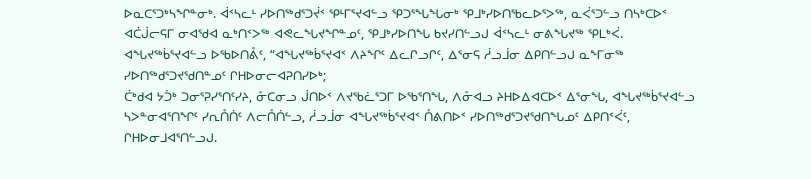ᐅᓇᑕᕐᑐᒃᓴᖏᓐᓂᒃ. ᐋᑉᓴᓚᒻ ᓯᐅᑎᖅᑯᕐᑐᔫᑉ ᕿᒻᒥᕐᔪᐊᓪᓗ ᕿᑐᕐᖓᖓᓂᒃ ᕿᒧᒃᓯᐅᑎᖃᓚᐅᕐᐳᖅ, ᓇᐹᕐᑐᓪᓗ ᑎᓴᒃᑕᐅᑉ ᐊᑖᒎᓕᕋᒥ ᓂᐊᖁᐊ ᓇᒃᑎᑉᐳᖅ ᐊᕙᓚᖓᔪᖏᓐᓄᑦ, ᕿᒧᒃᓯᐅᑎᖓ ᑲᔪᓯᑎᓪᓗᒍ ᐋᑉᓴᓚᒻ ᓂᕕᖓᔪᖅ ᕿᒪᒃᐹ.
ᐊᖓᔪᖅᑳᕐᔪᐊᓪᓗ ᐅᖃᐅᑎᕔᑦ, “ᐊᖓᔪᖅᑳᕐᔪᐊᑉ ᐱᔨᖏᑦ ᐃᓚᒋᓗᒋᑦ, ᐃᕐᓂᕋ ᓲᓗᒨᓂ ᐃᑭᑎᓪᓗᒍ ᓇᖕᒥᓂᖅ ᓯᐅᑎᖅᑯᕐᑐᔪᖁᑎᓐᓄᑦ ᒋᕼᐅᓂᓕᐊᕈᑎᓯᐅᒃ;
ᑖᒃᑯᐊ ᔭᑑᒃ ᑐᓂᕐᕈᓯᕐᑎᑦᓯᔨ, ᓁᑕᓂᓗ ᒎᑎᐅᑉ ᐱᔪᖃᓛᕐᑐᒥ ᐅᖃᕐᑎᖓ, ᐱᓁᐊᓗ ᔨᕼᐅᐃᐊᑕᐅᑉ ᐃᕐᓂᖓ, ᐊᖓᔪᖅᑳᕐᔪᐊᓪᓗ ᓴᐳᓐᓂᐊᕐᑎᖏᑦ ᓯᕆᑍᑏᑦ ᐱᓕᑍᑏᓪᓗ, ᓲᓗᒨᓂ ᐊᖓᔪᖅᑳᕐᔪᐊᑉ ᑍᕕᑎᐅᑉ ᓯᐅᑎᖅᑯᕐᑐᔪᖁᑎᖓᓄᑦ ᐃᑭᑎᑉᐹᑦ, ᒋᕼᐅᓂᒧᐊᕐᑎᓪᓗᒍ.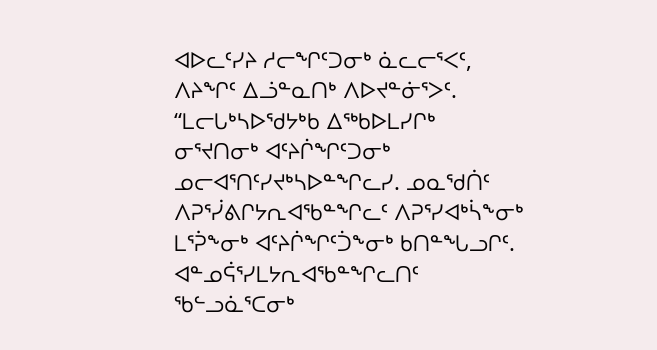ᐊᐅᓚᑦᓯᔨ ᓱᓕᖏᑦᑐᓂᒃ ᓈᓚᓕᕐᐸᑦ, ᐱᔨᖏᑦ ᐃᓘᓐᓇᑎᒃ ᐱᐅᔪᓐᓃᕐᐳᑦ.
“ᒪᓕᒐᒃᓴᐅᖁᔭᒃᑲ ᐃᖅᑲᐅᒪᓯᒋᒃ ᓂᕐᔪᑎᓂᒃ ᐊᑦᔨᒌᖏᑦᑐᓂᒃ ᓄᓕᐊᕐᑎᑦᓯᔪᒃᓴᐅᓐᖏᓚᓯ. ᓄᓇᖁᑏᑦ ᐱᕈᕐᓰᕕᒋᔭᕆᐊᖃᓐᖏᓚᑦ ᐱᕈᕐᓯᐊᒃᓵᖕᓂᒃ ᒪᕐᕉᖕᓂᒃ ᐊᑦᔨᒌᖏᑦᑑᖕᓂᒃ ᑲᑎᓐᖓᓗᒋᑦ. ᐊᓐᓄᕌᕐᓯᒪᔭᕆᐊᖃᓐᖏᓚᑎᑦ ᖃᓪᓗᓈᕐᑕᓂᒃ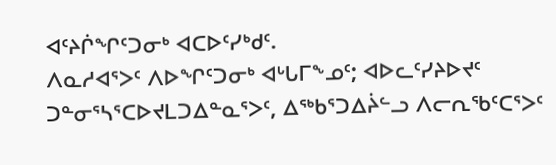ᐊᑦᔨᒌᖏᑦᑐᓂᒃ ᐊᑕᐅᑦᓯᒃᑯᑦ.
ᐱᓇᓱᐊᕐᐳᑦ ᐱᐅᖏᑦᑐᓂᒃ ᐊᒡᒐᒥᖕᓄᑦ; ᐊᐅᓚᑦᓯᔨᐅᔪᑦ ᑐᓐᓂᕐᓴᕐᑕᐅᔪᒪᑐᐃᓐᓇᕐᐳᑦ, ᐃᖅᑲᕐᑐᐃᔩᓪᓗ ᐱᓕᕆᖃᑦᑕᕐᐳᑦ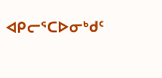ᐊᑭᓕᕐᑕᐅᓂᒃᑯᑦ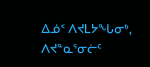ᐃᓅᑉ ᐱᔪᒪᔭᖓᓂᒃ, ᐱᔪᓐᓇᕐᓂᓖᑦ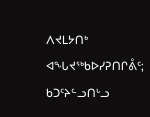ᐱᔪᒪᔭᑎᒃ ᐊᖓᔪᖅᑲᐅᓯᕈᑎᒋᕔᑦ; ᑲᑐᑦᔨᓪᓗᑎᒡᓗ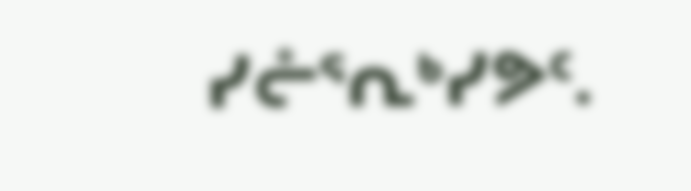ᓯᓔᕐᕆᒃᓯᕗᑦ.